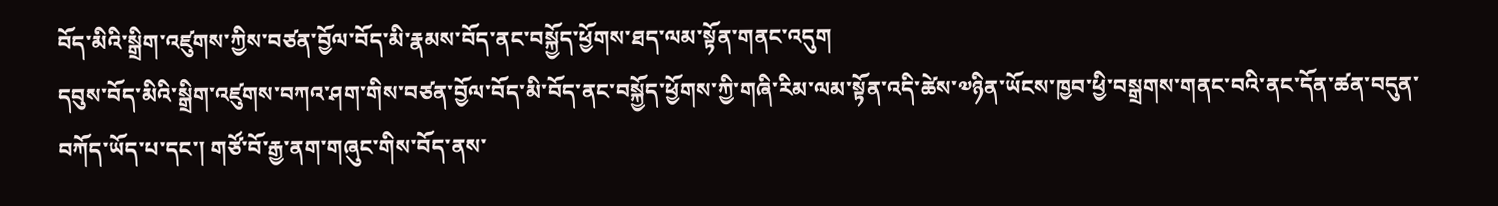བོད་མིའི་སྒྲིག་འཛུགས་ཀྱིས་བཙན་བྱོལ་བོད་མི་རྣམས་བོད་ནང་བསྐྱོད་ཕྱོགས་ཐད་ལམ་སྟོན་གནང་འདུག
དབུས་བོད་མིའི་སྒྲིག་འཛུགས་བཀའ་ཤག་གིས་བཙན་བྱོལ་བོད་མི་བོད་ནང་བསྐྱོད་ཕྱོགས་ཀྱི་གཞི་རིམ་ལམ་སྟོན་འདི་ཚེས་༧ཉིན་ཡོངས་ཁྱབ་ཕྱི་བསྒྲགས་གནང་བའི་ནང་དོན་ཚན་བདུན་བཀོད་ཡོད་པ་དང་། གཙོ་བོ་རྒྱ་ནག་གཞུང་གིས་བོད་ནས་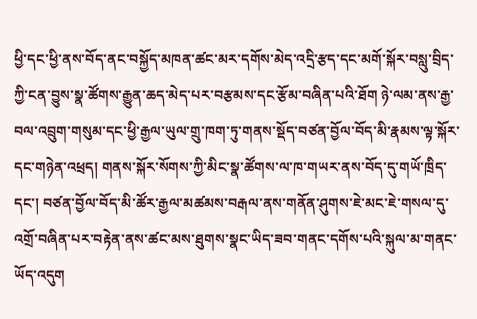ཕྱི་དང་ཕྱི་ནས་བོད་ནང་བསྐྱོད་མཁན་ཚང་མར་དགོས་མེད་འདྲི་རྩད་དང་མགོ་སྐོར་བསླུ་བྲིད་ཀྱི་ངན་བྱུས་སྣ་ཚོགས་རྒྱུན་ཆད་མེད་པར་བརྩམས་དང་རྩོམ་བཞིན་པའི་ཐོག ཉེ་ལམ་ནས་རྒྱ་བལ་འབྲུག་གསུམ་དང་ཕྱི་རྒྱལ་ཡུལ་གྲུ་ཁག་ཏུ་གནས་སྡོད་བཙན་བྱོལ་བོད་མི་རྣམས་ལྟ་སྐོར་དང་གཉེན་འཕྲད། གནས་སྐོར་སོགས་ཀྱི་མིང་སྣ་ཚོགས་ལ་ཁ་གཡར་ནས་བོད་དུ་གཡོ་ཁྲིད་དང་། བཙན་བྱོལ་བོད་མི་ཚོར་རྒྱལ་མཚམས་བརྒལ་ནས་གནོན་ཤུགས་ཇེ་མང་ཇེ་གསལ་དུ་འགྲོ་བཞིན་པར་བརྟེན་ནས་ཚང་མས་ཐུགས་སྣང་ཡིད་ཟབ་གནང་དགོས་པའི་སྐུལ་མ་གནང་ཡོད་འདུག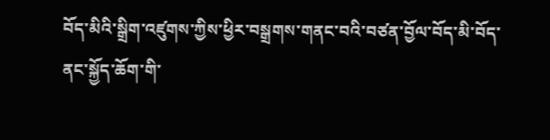བོད་མིའི་སྒྲིག་འཛུགས་ཀྱིས་ཕྱིར་བསྒྲགས་གནང་བའི་བཙན་བྱོལ་བོད་མི་བོད་ནང་སྐྱོད་ཆོག་གི་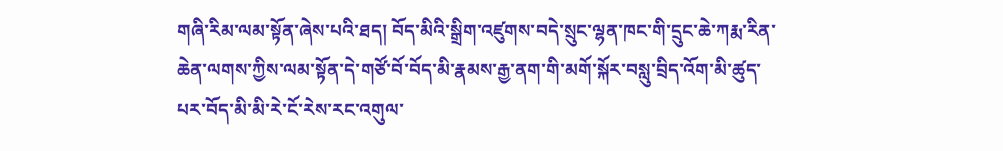གཞི་རིམ་ལམ་སྟོན་ཞེས་པའི་ཐད། བོད་མིའི་སྒྲིག་འཛུགས་བདེ་སྲུང་ལྷན་ཁང་གི་དྲུང་ཆེ་ཀརྨ་རིན་ཆེན་ལགས་ཀྱིས་ལམ་སྟོན་དེ་གཙོ་བོ་བོད་མི་རྣམས་རྒྱ་ནག་གི་མགོ་སྐོར་བསླུ་བྲིད་འོག་མི་ཚུད་པར་བོད་མི་མི་རེ་ངོ་རེས་རང་འགུལ་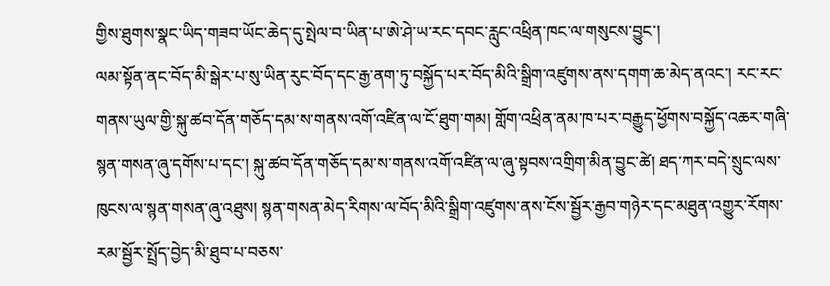གྱིས་ཐུགས་སྣང་ཡིད་གཟབ་ཡོང་ཆེད་དུ་སྤེལ་བ་ཡིན་པ་ཨེ་ཤེ་ཡ་རང་དབང་རླུང་འཕྲིན་ཁང་ལ་གསུངས་བྱུང་།
ལམ་སྟོན་ནང་བོད་མི་སྒེར་པ་སུ་ཡིན་རུང་བོད་དང་རྒྱ་ནག་ཏུ་བསྐྱོད་པར་བོད་མིའི་སྒྲིག་འཛུགས་ནས་དགག་ཆ་མེད་ནའང་། རང་རང་གནས་ཡུལ་གྱི་སྐུ་ཚབ་དོན་གཅོད་དམ་ས་གནས་འགོ་འཛིན་ལ་ངོ་ཐུག་གམ། གློག་འཕྲིན་ནམ་ཁ་པར་བརྒྱུད་ཕྱོགས་བསྐྱོད་འཆར་གཞི་སྙན་གསན་ཞུ་དགོས་པ་དང་། སྐུ་ཚབ་དོན་གཅོད་དམ་ས་གནས་འགོ་འཛིན་ལ་ཞུ་སྟབས་འགྲིག་མིན་བྱུང་ཚེ། ཐད་ཀར་བདེ་སྲུང་ལས་ཁུངས་ལ་སྙན་གསན་ཞུ་འཐུས། སྙན་གསན་མེད་རིགས་ལ་བོད་མིའི་སྒྲིག་འཛུགས་ནས་ངོས་སྦྱོར་རྒྱབ་གཉེར་དང་མཐུན་འགྱུར་རོགས་རམ་སྦྱོར་སྤྲོད་བྱེད་མི་ཐུབ་པ་བཅས་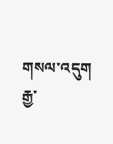གསལ་འདུག
རྒྱ་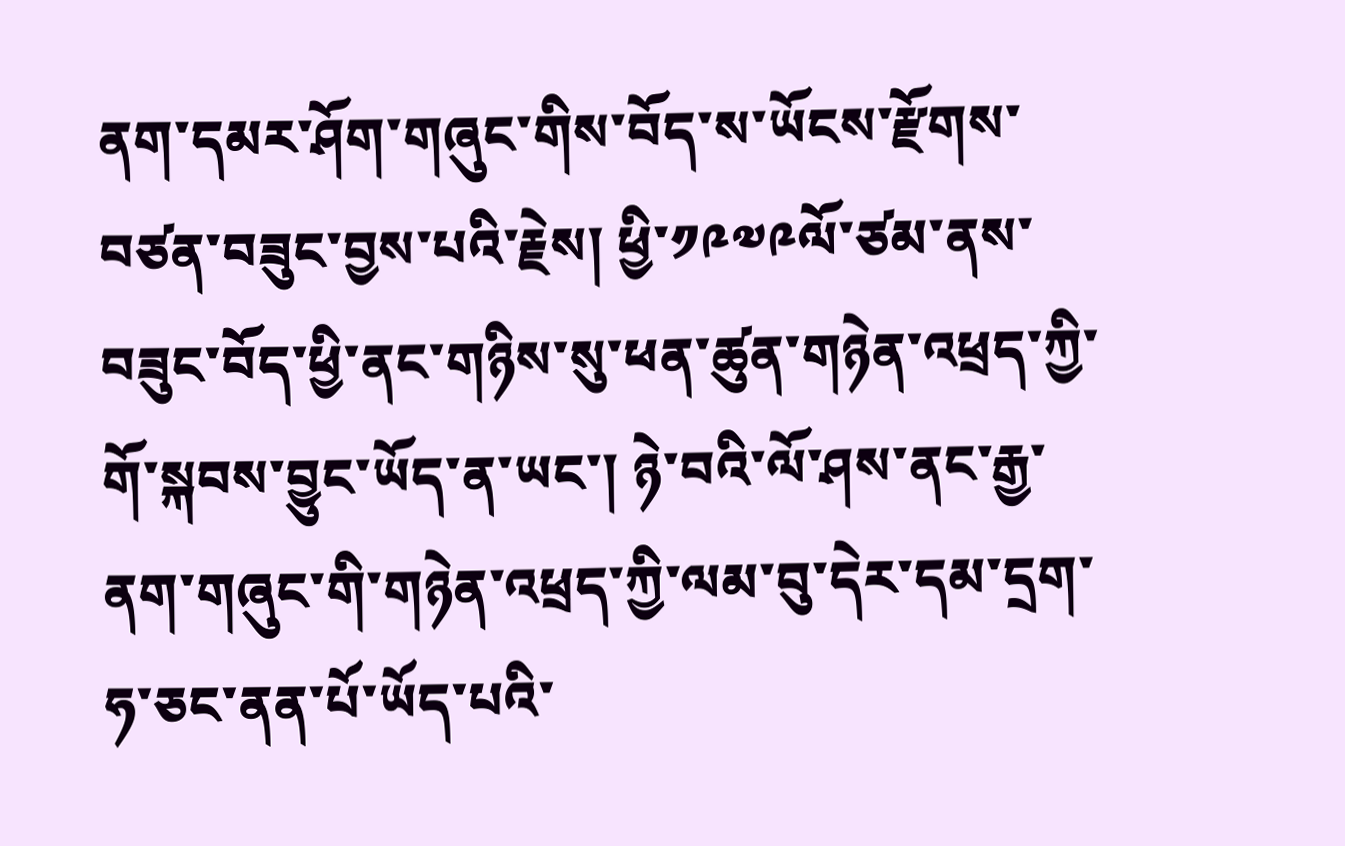ནག་དམར་ཤོག་གཞུང་གིས་བོད་ས་ཡོངས་རྫོགས་བཙན་བཟུང་བྱས་པའི་རྗེས། ཕྱི་༡༩༧༩ལོ་ཙམ་ནས་བཟུང་བོད་ཕྱི་ནང་གཉིས་སུ་ཕན་ཚུན་གཉེན་འཕྲད་ཀྱི་གོ་སྐབས་བྱུང་ཡོད་ན་ཡང་། ཉེ་བའི་ལོ་ཤས་ནང་རྒྱ་ནག་གཞུང་གི་གཉེན་འཕྲད་ཀྱི་ལམ་བུ་དེར་དམ་དྲག་ཧ་ཅང་ནན་པོ་ཡོད་པའི་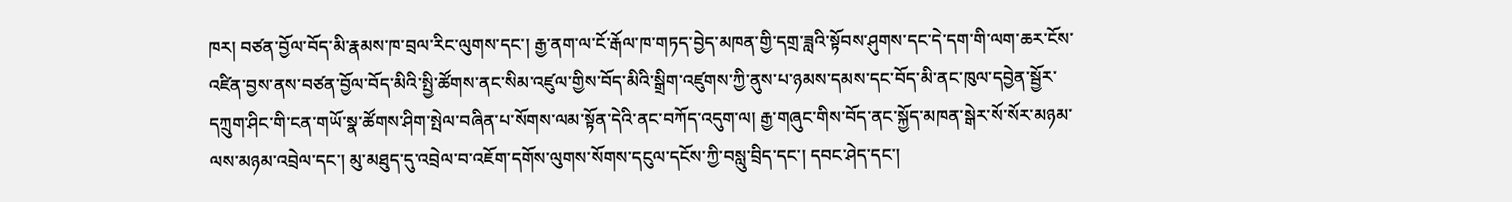ཁར། བཙན་བྱོལ་བོད་མི་རྣམས་ཁ་བྲལ་རིང་ལུགས་དང་། རྒྱ་ནག་ལ་ངོ་རྒོལ་ཁ་གཏད་བྱེད་མཁན་གྱི་དགྲ་ཟླའི་སྟོབས་ཤུགས་དང་དེ་དག་གི་ལག་ཆར་ངོས་འཛིན་བྱས་ནས་བཙན་བྱོལ་བོད་མིའི་སྤྱི་ཚོགས་ནང་སིམ་འཛུལ་གྱིས་བོད་མིའི་སྒྲིག་འཛུགས་ཀྱི་ནུས་པ་ཉམས་དམས་དང་བོད་མི་ནང་ཁུལ་དབྱེན་སྦྱོར་དཀྲུག་ཤིང་གི་ངན་གཡོ་སྣ་ཚོགས་ཤིག་སྤེལ་བཞིན་པ་སོགས་ལམ་སྟོན་དེའི་ནང་བཀོད་འདུག་ལ། རྒྱ་གཞུང་གིས་བོད་ནང་སྐྱོད་མཁན་སྒེར་སོ་སོར་མཉམ་ལས་མཉམ་འབྲེལ་དང་། མུ་མཐུད་དུ་འབྲེལ་བ་འཇོག་དགོས་ལུགས་སོགས་དངུལ་དངོས་ཀྱི་བསླུ་བྲིད་དང་། དབང་ཤེད་དང་།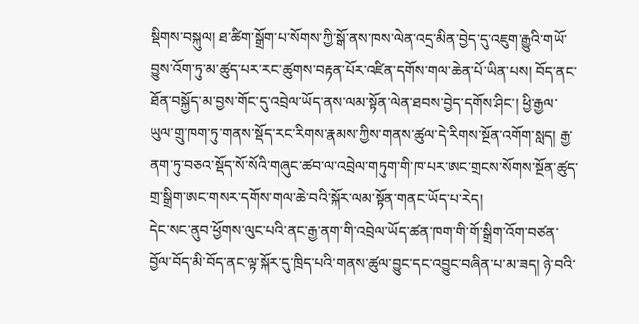སྡིགས་བསྐུལ། ཐ་ཚིག་སྒྲོག་པ་སོགས་ཀྱི་སྒོ་ནས་ཁས་ལེན་འདྲ་མིན་བྱེད་དུ་འཇུག་རྒྱུའི་གཡོ་བྱུས་འོག་ཏུ་མ་ཚུད་པར་རང་ཚུགས་བརྟན་པོར་འཛིན་དགོས་གལ་ཆེན་པོ་ཡིན་པས། བོད་ནང་ཐོན་བསྐྱོད་མ་བྱས་གོང་དུ་འབྲེལ་ཡོད་ནས་ལམ་སྟོན་ལེན་ཐབས་བྱེད་དགོས་ཤིང་། ཕྱི་རྒྱལ་ཡུལ་གྲུ་ཁག་ཏུ་གནས་སྡོད་རང་རིགས་རྣམས་ཀྱིས་གནས་ཚུལ་དེ་རིགས་སྔོན་འགོག་སླད། རྒྱ་ནག་ཏུ་བཅའ་སྡོད་སོ་སོའི་གཞུང་ཚབ་ལ་འབྲེལ་གཏུག་གི་ཁ་པར་ཨང་གྲངས་སོགས་སྔོན་ཚུད་གྲ་སྒྲིག་ཨང་གསར་དགོས་གལ་ཆེ་བའི་སྐོར་ལམ་སྟོན་གནང་ཡོད་པ་རེད།
དེང་སང་ནུབ་ཕྱོགས་ལུང་པའི་ནང་རྒྱ་ནག་གི་འབྲེལ་ཡོད་ཚན་ཁག་གི་གོ་སྒྲིག་འོག་བཙན་བྱོལ་བོད་མི་བོད་ནང་ལྟ་སྐོར་དུ་ཁྲིད་པའི་གནས་ཚུལ་བྱུང་དང་འབྱུང་བཞིན་པ་མ་ཟད། ཉེ་བའི་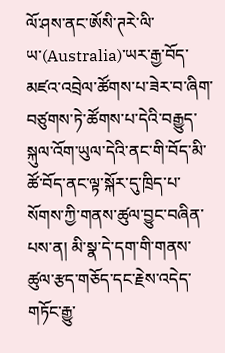ལོ་ཤས་ནང་ཨོསི་ཊརེ་ལི་ཡ་(Australia)་ཡར་རྒྱ་བོད་མཛའ་འབྲེལ་ཚོགས་པ་ཟེར་བ་ཞིག་བཙུགས་ཏེ་ཚོགས་པ་དེའི་བརྒྱུད་སྐུལ་འོག་ཡུལ་དེའི་ནང་གི་བོད་མི་ཚོ་བོད་ནང་ལྟ་སྐོར་དུ་ཁྲིད་པ་སོགས་ཀྱི་གནས་ཚུལ་བྱུང་བཞིན་པས་ན། མི་སྣ་དེ་དག་གི་གནས་ཚུལ་རྩད་གཅོད་དང་རྗེས་འདེད་གཏོང་རྒྱུ་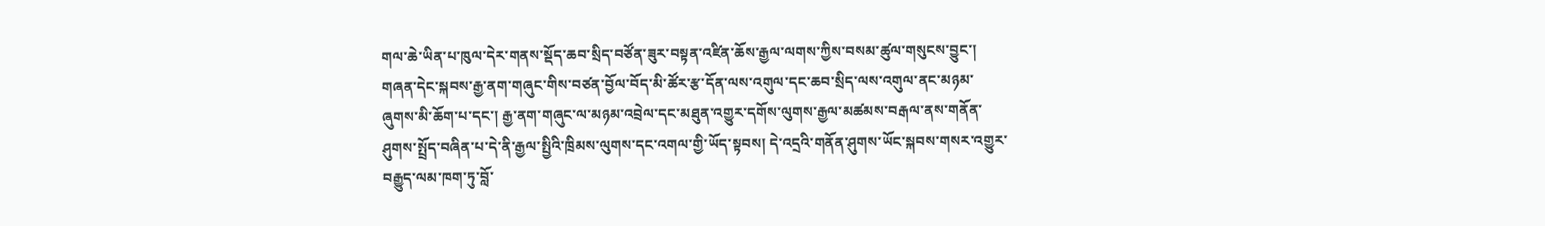གལ་ཆེ་ཡིན་པ་ཁུལ་དེར་གནས་སྡོད་ཆབ་སྲིད་བཙོན་ཟུར་བསྟན་འཛིན་ཆོས་རྒྱལ་ལགས་ཀྱིས་བསམ་ཚུལ་གསུངས་བྱུང་།
གཞན་དེང་སྐབས་རྒྱ་ནག་གཞུང་གིས་བཙན་བྱོལ་བོད་མི་ཚོར་རྩ་དོན་ལས་འགུལ་དང་ཆབ་སྲིད་ལས་འགུལ་ནང་མཉམ་ཞུགས་མི་ཆོག་པ་དང་། རྒྱ་ནག་གཞུང་ལ་མཉམ་འབྲེལ་དང་མཐུན་འགྱུར་དགོས་ལུགས་རྒྱལ་མཚམས་བརྒལ་ནས་གནོན་ཤུགས་སྤྲོད་བཞིན་པ་དེ་ནི་རྒྱལ་སྤྱིའི་ཁྲིམས་ལུགས་དང་འགལ་གྱི་ཡོད་སྟབས། དེ་འདྲའི་གནོན་ཤུགས་ཡོང་སྐབས་གསར་འགྱུར་བརྒྱུད་ལམ་ཁག་ཏུ་བློ་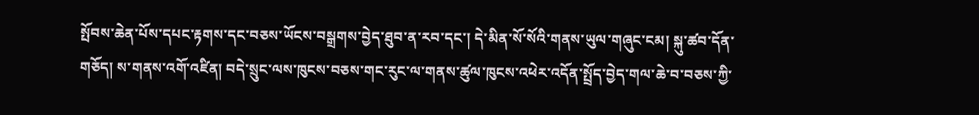སྤོབས་ཆེན་པོས་དཔང་རྟགས་དང་བཅས་ཡོངས་བསྒྲགས་བྱེད་ཐུབ་ན་རབ་དང་། དེ་མིན་སོ་སོའི་གནས་ཡུལ་གཞུང་ངམ། སྐུ་ཚབ་དོན་གཅོད། ས་གནས་འགོ་འཛིན། བདེ་སྲུང་ལས་ཁུངས་བཅས་གང་རུང་ལ་གནས་ཚུལ་ཁུངས་འཕེར་འདོན་སྤྲོད་བྱེད་གལ་ཆེ་བ་བཅས་ཀྱི་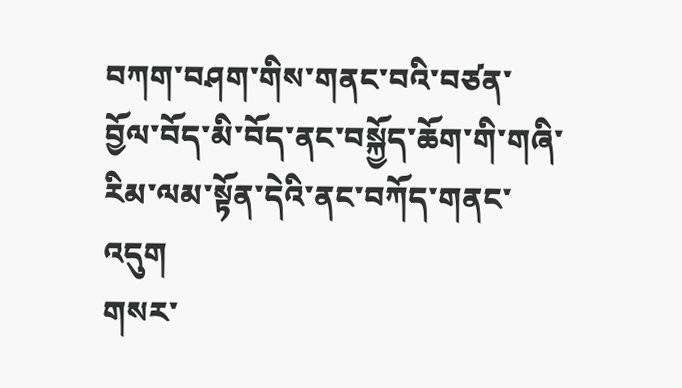བཀག་བཤག་གིས་གནང་བའི་བཙན་བྱོལ་བོད་མི་བོད་ནང་བསྐྱོད་ཆོག་གི་གཞི་རིམ་ལམ་སྟོན་དེའི་ནང་བཀོད་གནང་འདུག
གསར་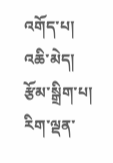འགོད་པ། འཆི་མེད།
རྩོམ་སྒྲིག་པ། རིག་ལྡན་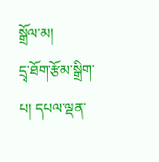སྒྲོལ་མ།
དྲྭ་ཐོག་རྩོམ་སྒྲིག་པ། དཔལ་ལྡན་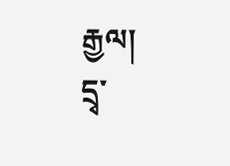རྒྱལ།
དྲྭ་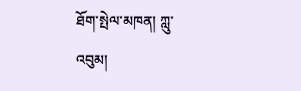ཐོག་སྤེལ་མཁན། ཀླུ་འབུམ།